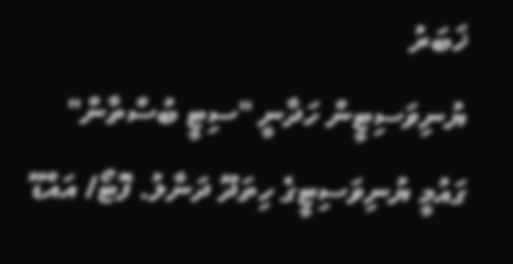ޚަބަރު
ޔުނިވަސިޓީން ހަދާނީ "ސިޓީ ބުސްތާން"
ގައުމީ ޔުނިވަސިޓީގެ ހިތަދޫ ދަނާލު. ފޮޓޯ/ އައްޑޫ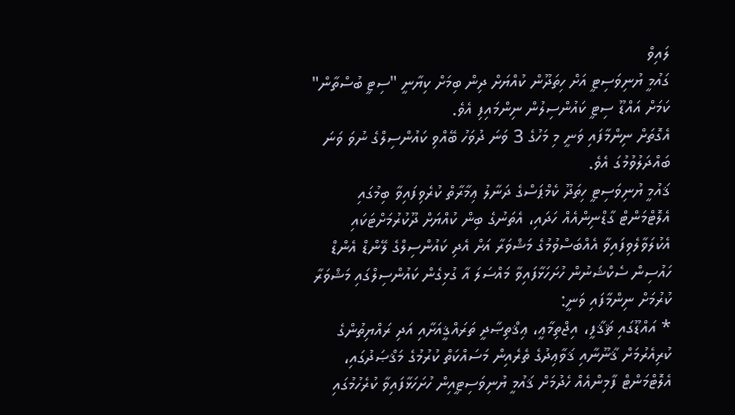ލައިވް
ގައުމީ ޔުނިވަސިޓީ އަށް ހިތަދޫން ކުއްޔަށް ދިން ބިމަށް ކިޔާނީ "ސިޓީ ބުސްތާން" ކަމަށް އައްޑޫ ސިޓީ ކައުންސިލުން ނިންމައިފި އެވެ.
އެގޮތަށް ނިންމާފައި ވަނީ މި މަހުގެ 3 ވަނަ ދުވަހު ބޭއްވި ކައުންސިލްގެ ނުވަ ވަނަ ބައްދަލުވުމުގަ އެވެ.
ޤައުމީ ޔުނިވަސިޓީ ހިތަދޫ ކެމްޕަސްގެ ދަނާލު ޢިމާރާތް ކުރެވިފައިވާ ބިމުގައި އެލޮޓްމަންޓް ގާޑްނިންއެއް ހަދައި، އެތަނުގެ ބިން ކުއްޔަށް ދޫކުރުމަށްޓަކައި އެކުލަވާލެވިފައިވާ އެއްބަސްވުމުގެ މަޝްވަރާ އަށް އެދި ކައުންސިލްގެ ލޭންޑް އެންޑް ހައުސިން ސެކްޝަނުން ހުށަހަޅާފައިވާ މައްސަލަ އާ ގުޅިގެން ކައުންސިލްގައި މަޝްވަރާ ކުރުމަށް ނިންމާފައި ވަނީ:
* އައްޑޫގައި ޘަޤާފީ، އިޖްތިމާޢީ، ޢިޤްތިޞާދީ ތަރައްޤީއަށާއި އަދި ރައްޔިތުންގެ ކުރިއެރުމަށް ޤާނޫނާއި ޤަވާޢިދުގެ ތެރެއިން މަސައްކަތް ކުރުމުގެ މަޤްޞަދުގައި، އެލޮޓްމަންޓް ފާމިންއެއް ހެދުމަށް ޤައުމީ ޔުނިވަސިޓީއިން ހުށަހަޅާފައިވާ ކުރެހުމުގައި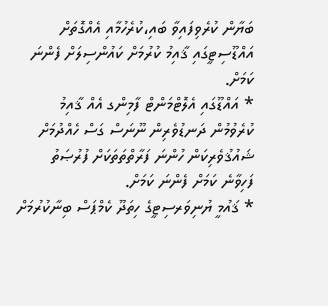ބަޔާން ކުރެވިފައިވާ ބައި،ކުރެހުމާއި އެއްގޮތަށް އައްޑޫސިޓީގައި ޤާއިމު ކުރުމަށް ކައުންސިލަށް ފެންނަ ކަމަށް.
* އައްޑޫގައި އެލޮޓްމަންޓް ފާމިންގ އެއް ޤާއިމު ކުރެވުމުން ދަނޑުވެރިން ނޫނަސް ގަސް ހެއްދުމަށް ޝައުޤުވެރިކަން ހުންނަ ފަރާތްތަތަކަށް ފުރުޞަތު ފަހިވާނެ ކަމަށް ފެންނަ ކަމަށް.
* ޤައުމީ ޔުނިވަރސިޓީގެ ހިތަދޫ ކެމްޕަސް ބިނާކުރުމަށް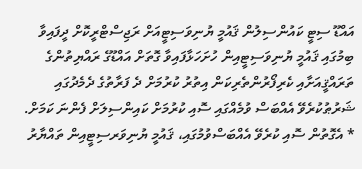އައްޑޫ ސިޓީ ކައުންސިލުން ޤައުމީ ޔުނިވަސިޓީއަށް ރަޖިސްޓްރީކޮށް ދީފައިވާ ބިމުގައި ޤައުމީ ޔުނިވަސިޓީއިން ހުށަހަޅާފައިވާ ގޮތަށް އައްޑޫގެ ރައްޔިތުންގެ ތަރައްޤީއަށާއި ކެރިފޯރުންތެރިކަން އިތުރު ކުރުމަށް ދެ ފަރާތުގެ ދެމެދުގައި ޝަރުޠުކުރެވޭ އެއްބަސް ވުމެއްގައި ސޮއި ކުރުމަށް ކައިންސިލަށް ފެންނަ ކަމަށް.
* އެގޮތުން ސޮއި ކުރެވޭ އެއްބަސްވުމުގައި، ޤައުމީ ޔުނިވަރސިޓީއިން ތައްޔާރު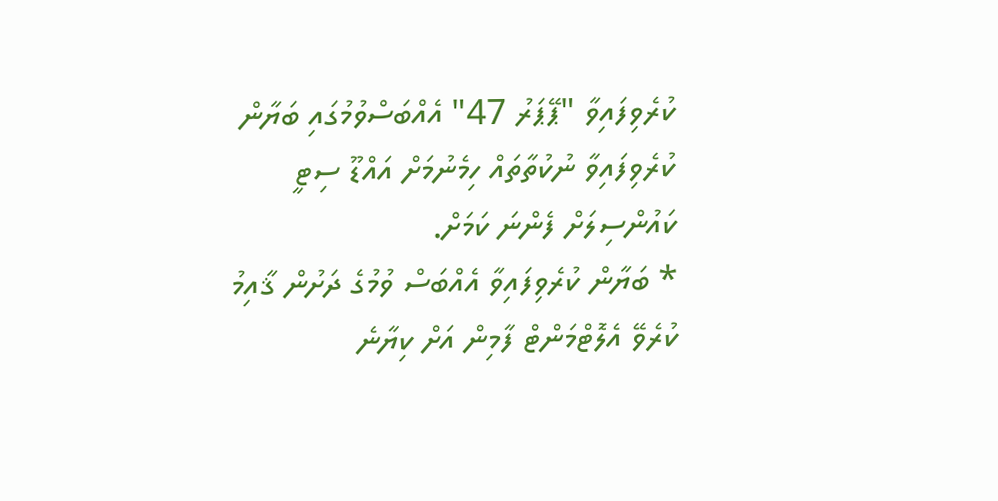ކުރެވިފައިވާ "ޕޭޕަރު 47" އެއްބަސްވުމުގައި ބަޔާން ކުރެވިފައިވާ ނުކުތާތައް ހިމެނުމަށް އައްޑޫ ސިޓީ ކައުންސިލަށް ފެންނަ ކަމަށް.
* ބަޔާން ކުރެވިފައިވާ އެއްބަސް ވުމުގެ ދަށުން ޤާއިމު ކުރެވޭ އެލޮޓްމަންޓް ފާމިން އަށް ކިޔާނެ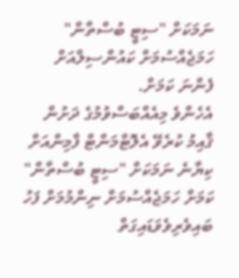ނަމަކަށް "ސިޓީ ބުސްތާން" ހަމަޖެއްސުމަށް ކައުންސިލްއަށް ފެންނަ ކަމަށް.
އެހެންވެ މިއެއްބަސްވުމުގެ ދަށުން ޤާއިމު ކުރެވޭ އެލޮޓްމަންޓް ފާމިންއަށް ކިޔާނެ ނަމަކަށް "ސިޓީ ބުސްތާން" ކަމަށް ހަމަޖެއްސުމަށް ނިންމުމަށް ފަހު ބައިވެރިވެވަޑައިގަތް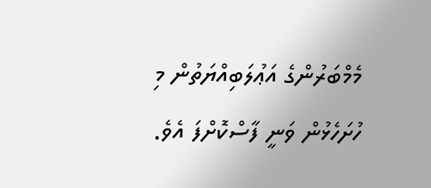މެމްބަރުންގެ އަޢުލަބިއްޔަތުން މި ހުށަހެޅުން ވަނީ ފާސްކޮށްފަ އެވެ.